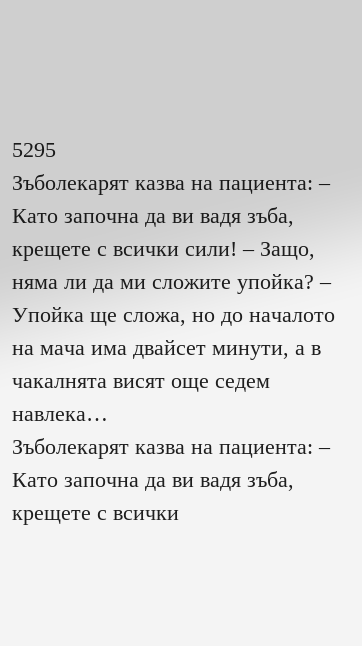5295
Зъболекарят казва на пациента: – Като започна да ви вадя зъба, крещете с всички сили! – Защо, няма ли да ми сложите упойка? – Упойка ще сложа, но до началото на мача има двайсет минути, а в чакалнята висят още седем навлека…
Зъболекарят казва на пациента: – Като започна да ви вадя зъба, крещете с всички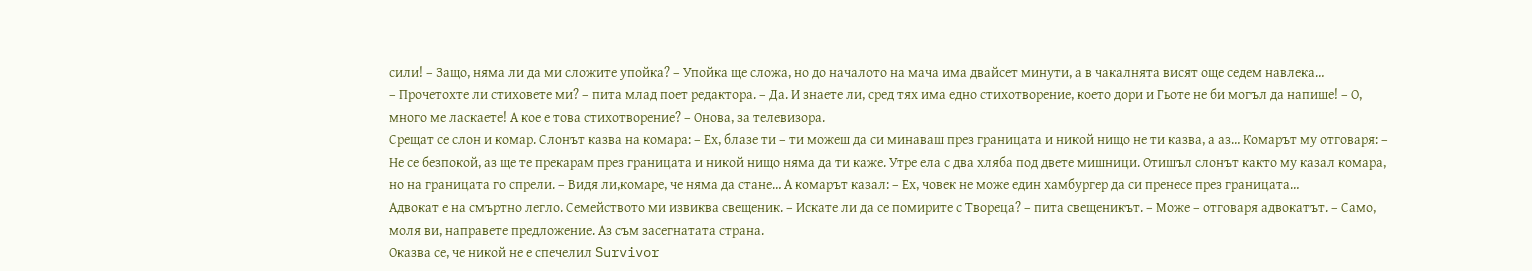сили! – Защо, няма ли да ми сложите упойка? – Упойка ще сложа, но до началото на мача има двайсет минути, а в чакалнята висят още седем навлека…
– Прочетохте ли стиховете ми? – пита млад поет редактора. – Да. И знаете ли, сред тях има едно стихотворение, което дори и Гьоте не би могъл да напише! – О, много ме ласкаете! А кое е това стихотворение? – Онова, за телевизора.
Срещат се слон и комар. Слонът казва на комара: – Ех, блазе ти – ти можеш да си минаваш през границата и никой нищо не ти казва, а аз… Комарът му отговаря: – Не се безпокой, аз ще те прекарам през границата и никой нищо няма да ти каже. Утре ела с два хляба под двете мишници. Отишъл слонът както му казал комара, но на границата го спрели. – Видя ли,комаре, че няма да стане… А комарът казал: – Ех, човек не може един хамбургер да си пренесе през границата…
Адвокат е на смъртно легло. Семейството ми извиква свещеник. – Искате ли да се помирите с Твореца? – пита свещеникът. – Може – отговаря адвокатът. – Само, моля ви, направете предложение. Аз съм засегнатата страна.
Оказва се, че никой не е спечелил Survivor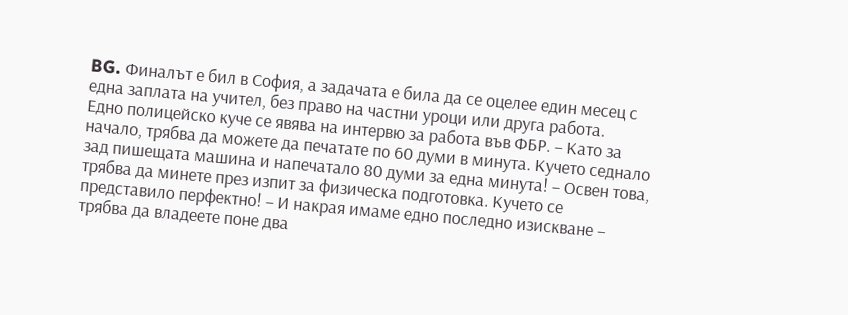BG. Финалът е бил в София, а задачата е била да се оцелее един месец с една заплата на учител, без право на частни уроци или друга работа.
Едно полицейско куче се явява на интервю за работа във ФБР. – Като за начало, трябва да можете да печатате по 60 думи в минута. Кучето седнало зад пишещата машина и напечатало 80 думи за една минута! – Освен това, трябва да минете през изпит за физическа подготовка. Кучето се представило перфектно! – И накрая имаме едно последно изискване – трябва да владеете поне два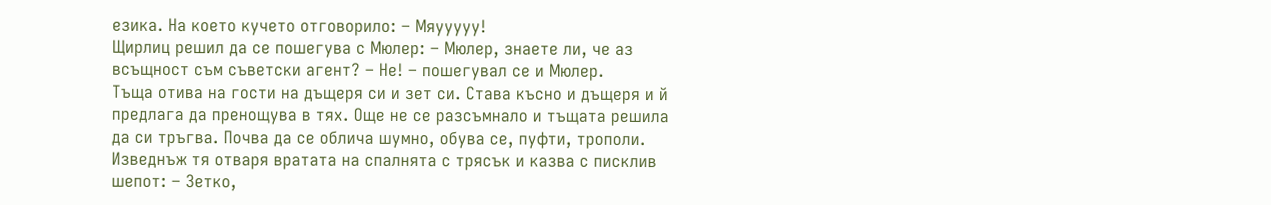езика. На което кучето отговорило: – Мяууууу!
Щирлиц решил да се пошегува с Мюлер: – Мюлер, знаете ли, че аз всъщност съм съветски агент? – Не! – пошегувал се и Мюлер.
Тъща отива на гости на дъщеря си и зет си. Става късно и дъщеря и й предлага да пренощува в тях. Още не се разсъмнало и тъщата решила да си тръгва. Почва да се облича шумно, обува се, пуфти, трополи. Изведнъж тя отваря вратата на спалнята с трясък и казва с писклив шепот: – Зетко,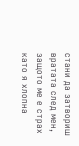стани да затвориш вратата след мен, защото ме е страх като я хлопна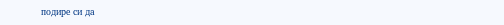подире си да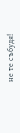не те събудя!